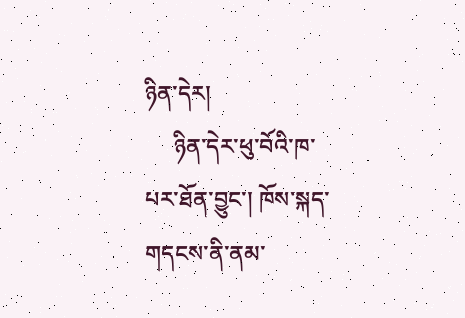ཉིན་དེར།
     ཉིན་དེར་ཕུ་བོའི་ཁ་པར་ཐོན་བྱུང་། ཁོས་སྐད་གདངས་ནི་ནམ་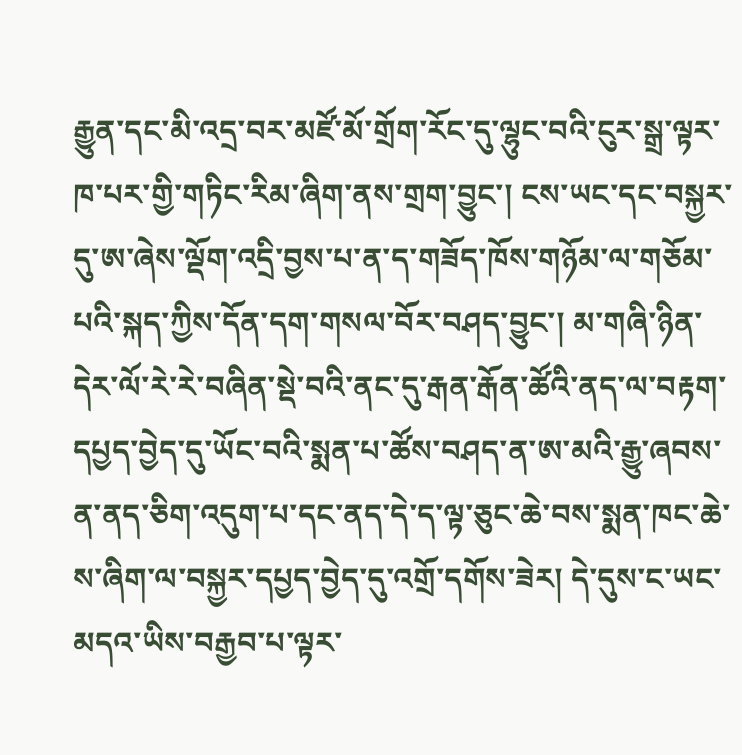རྒྱུན་དང་མི་འདྲ་བར་མཛོ་མོ་གྲོག་རོང་དུ་ལྷུང་བའི་ངུར་སྒྲ་ལྟར་ཁ་པར་གྱི་གཏིང་རིམ་ཞིག་ནས་གྲག་བྱུང་། ངས་ཡང་དང་བསྐྱར་དུ་ཨ་ཞེས་ལྡོག་འདྲི་བྱས་པ་ན་ད་གཟོད་ཁོས་གཉོམ་ལ་གཅོམ་པའི་སྐད་ཀྱིས་དོན་དག་གསལ་བོར་བཤད་བྱུང་། མ་གཞི་ཉིན་དེར་ལོ་རེ་རེ་བཞིན་སྡེ་བའི་ནང་དུ་རྒན་རྒོན་ཚོའི་ནད་ལ་བརྟག་དཔྱད་བྱེད་དུ་ཡོང་བའི་སྨན་པ་ཚོས་བཤད་ན་ཨ་མའི་རྒྱུ་ཞབས་ན་ནད་ཅིག་འདུག་པ་དང་ནད་དེ་ད་ལྟ་ཅུང་ཆེ་བས་སྨན་ཁང་ཆེ་ས་ཞིག་ལ་བསྐྱར་དཔྱད་བྱེད་དུ་འགྲོ་དགོས་ཟེར། དེ་དུས་ང་ཡང་མདའ་ཡིས་བརྒྱབ་པ་ལྟར་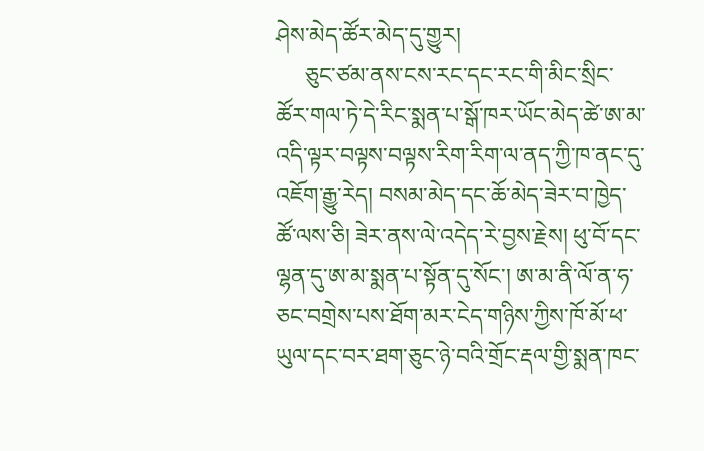ཤེས་མེད་ཚོར་མེད་དུ་གྱུར།
     ཅུང་ཙམ་ནས་ངས་རང་དང་རང་གི་མིང་སྲིང་ཚོར་གལ་ཏེ་དེ་རིང་སྨན་པ་སྒོ་ཁར་ཡོང་མེད་ཚེ་ཨ་མ་འདི་ལྟར་བལྟས་བལྟས་རིག་རིག་ལ་ནད་ཀྱི་ཁ་ནང་དུ་འཇོག་རྒྱུ་རེད། བསམ་མེད་དང་ཆོ་མེད་ཟེར་བ་ཁྱེད་ཚོ་ལས་ཅི། ཟེར་ནས་ལེ་འདེད་རེ་བྱས་རྗེས། ཕུ་བོ་དང་ལྷན་དུ་ཨ་མ་སྨན་པ་སྟོན་དུ་སོང་། ཨ་མ་ནི་ལོ་ན་ཧ་ཅང་བགྲེས་པས་ཐོག་མར་ངེད་གཉིས་ཀྱིས་ཁོ་མོ་ཕ་ཡུལ་དང་བར་ཐག་ཅུང་ཉེ་བའི་གྲོང་རྡལ་གྱི་སྨན་ཁང་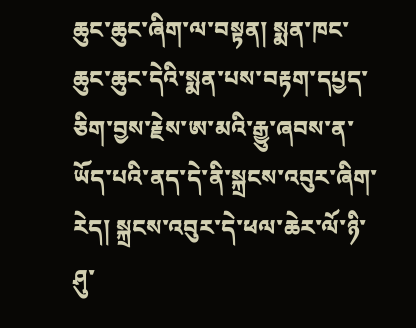ཆུང་ཆུང་ཞིག་ལ་བསྟན། སྨན་ཁང་ཆུང་ཆུང་དེའི་སྨན་པས་བརྟག་དཔྱད་ཅིག་བྱས་རྗེས་ཨ་མའི་རྒྱུ་ཞབས་ན་ཡོད་པའི་ནད་དེ་ནི་སྐྲངས་འབུར་ཞིག་རེད། སྐྲངས་འབུར་དེ་ཕལ་ཆེར་ལོ་ཉི་ཤུ་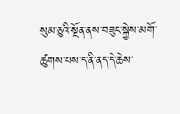སུམ་ཅུའི་སྔོན་ནས་བཟུང་སྐྱེས་མགོ་ཚུགས་པས་ད་ནི་ནད་དེ་ཆེས་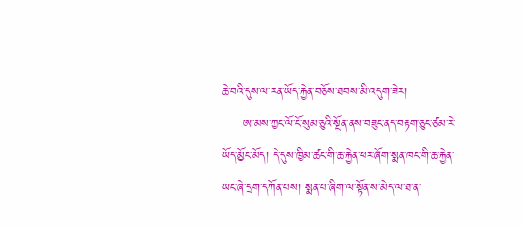ཆེ་བའི་དུས་ལ་རན་ཡོད་རྐྱེན་བཅོས་ཐབས་མི་འདུག་ཟེར།
     ཨ་མས་ཀྱང་ལོ་ངོ་སུམ་ཅུའི་སྔོན་ནས་བཟུང་ནད་བརྟག་ཅུང་ཙམ་རེ་ཡོད་མྱོང་མོད། དེ་དུས་ཁྱིམ་ཚང་གི་ཆ་རྐྱེན་ཕར་ཞོག་སྨན་ཁང་གི་ཆ་རྐྱེན་ཡང་ཞེ་དྲག་དཀོན་པས། སྨན་པ་ཞིག་ལ་སྟོན་ས་མེད་ལ་ཐ་ན་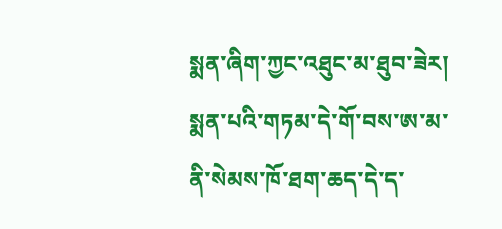སྨན་ཞིག་ཀྱང་འཐུང་མ་ཐུབ་ཟེར། སྨན་པའི་གཏམ་དེ་གོ་བས་ཨ་མ་ནི་སེམས་ཁོ་ཐག་ཆད་དེ་ད་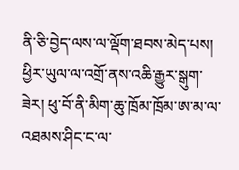ནི་ཅི་བྱེད་ལས་ལ་ལྡོག་ཐབས་མེད་པས། ཕྱིར་ཡུལ་ལ་འགྲོ་ནས་འཆི་རྒྱུར་སྒུག་ཟེར། ཕུ་བོ་ནི་མིག་ཆུ་ཁྲོམ་ཁྲོམ་ཨ་མ་ལ་འཐམས་ཤིང་ང་ལ་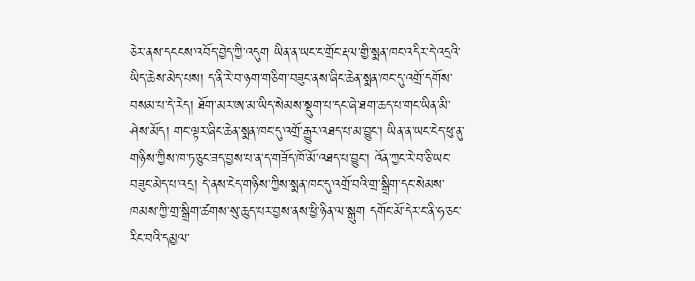ཅེར་ནས་དངངས་འབོད་བྱེད་ཀྱི་འདུག ཡིན་ན་ཡང་ང་གྲོང་རྡལ་གྱི་སྨན་ཁང་འདིར་དེ་འདྲའི་ཡིད་ཆེས་མེད་པས། ད་ནི་རེ་བ་ཉག་གཅིག་བཟུང་ནས་ཞིང་ཆེན་སྨན་ཁང་དུ་འགྲོ་དགོས་བསམ་པ་དེ་རེད། ཐོག་མར་ཨ་མ་ཡིད་སེམས་སྡུག་པ་དང་ཞེ་ཐག་ཆད་པ་གང་ཡིན་མི་ཤེས་མོད། གང་ལྟར་ཞིང་ཆེན་སྨན་ཁང་དུ་འགྲོ་རྒྱུར་འཐད་པ་མ་བྱུང་། ཡིན་ན་ཡང་ངེད་ཕུ་ནུ་གཉིས་ཀྱིས་ཁ་ཏ་ཅུང་ཟད་བྱས་པ་ན་ད་གཟོད་ཁོ་མོ་འཐད་པ་བྱུང་། འོན་ཀྱང་རེ་བ་ཅི་ཡང་བཟུང་མེད་པ་འདྲ། དེ་ནས་ངེད་གཉིས་ཀྱིས་སྨན་ཁང་དུ་འགྲོ་བའི་གྲ་སྒྲིག་དང་སེམས་ཁམས་ཀྱི་གྲ་སྒྲིག་ཚགས་སུ་ཆུད་པར་བྱས་ནས་ཕྱི་ཉིན་ལ་སྒུག དགོང་མོ་དེར་ང་ནི་ཧ་ཅང་རིང་བའི་དམྱལ་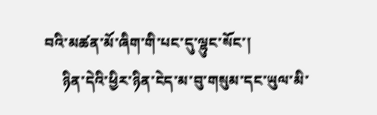བའི་མཚན་མོ་ཞིག་གི་པང་དུ་ལྷུང་སོང་།
     ཉིན་དེའི་ཕྱིར་ཉིན་ངེད་མ་བུ་གསུམ་དང་ཡུལ་མི་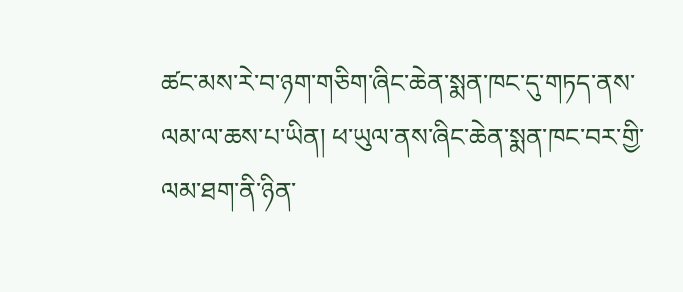ཚང་མས་རེ་བ་ཉག་གཅིག་ཞིང་ཆེན་སྨན་ཁང་དུ་གཏད་ནས་ལམ་ལ་ཆས་པ་ཡིན། ཕ་ཡུལ་ནས་ཞིང་ཆེན་སྨན་ཁང་བར་གྱི་ལམ་ཐག་ནི་ཉིན་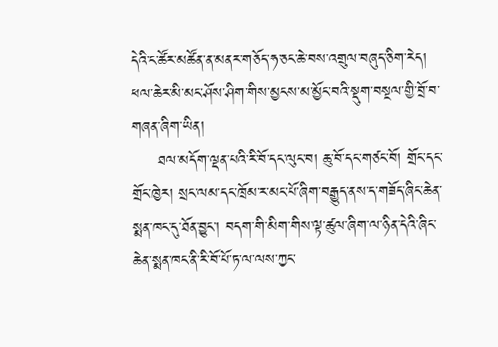དེའི་ང་ཚོར་མཚོན་ན་མནར་གཅོད་ཧ་ཅང་ཆེ་བས་འགྲུལ་བཞུད་ཅིག་རེད། ཕལ་ཆེར་མི་མང་ཤོས་ཤིག་གིས་མྱངས་མ་མྱོང་བའི་སྡུག་བསྔལ་གྱི་བྲོ་བ་གཞན་ཞིག་ཡིན།
     ཐལ་མདོག་ལྡན་པའི་རི་བོ་དང་ལུང་བ། ཆུ་བོ་དང་གཙང་བོ། གྲོང་དང་གྲོང་ཁྱེར། སྲང་ལམ་དང་ཁྲོམ་ར་མང་པོ་ཞིག་བརྒྱུད་ནས་ད་གཟོད་ཞིང་ཆེན་སྨན་ཁང་དུ་ཐོན་བྱུང་། བདག་གི་མིག་གིས་ལྟ་ཚུལ་ཞིག་ལ་ཉིན་དེའི་ཞིང་ཆེན་སྨན་ཁང་ནི་རི་བོ་པོ་ཏ་ལ་ལས་ཀྱང་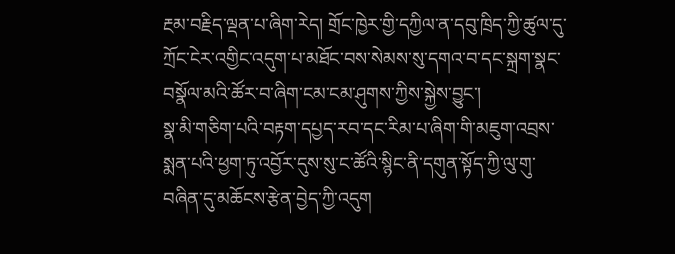རྔམ་བརྗིད་ལྡན་པ་ཞིག་རེད། གྲོང་ཁྱེར་གྱི་དཀྱིལ་ན་དབུ་ཁྲིད་ཀྱི་ཚུལ་དུ་ཀྲོང་ངེར་འགྱིང་འདུག་པ་མཐོང་བས་སེམས་སུ་དགའ་བ་དང་སྐྲག་སྣང་བསྣོལ་མའི་ཚོར་བ་ཞིག་ངམ་ངམ་ཤུགས་ཀྱིས་སྐྱེས་བྱུང་།
སྣ་མི་གཅིག་པའི་བརྟག་དཔྱད་རབ་དང་རིམ་པ་ཞིག་གི་མཇུག་འབྲས་སྨན་པའི་ཕྱག་ཏུ་འབྱོར་དུས་སུ་ང་ཚོའི་སྙིང་ནི་དགུན་སྟོད་ཀྱི་ལུ་གུ་བཞིན་དུ་མཆོངས་རྩེན་བྱེད་ཀྱི་འདུག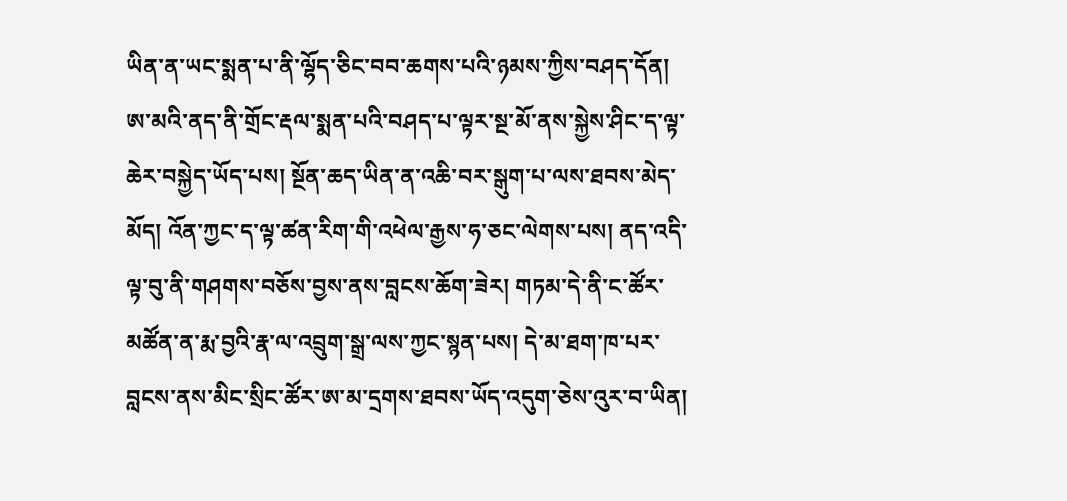ཡིན་ན་ཡང་སྨན་པ་ནི་ལྷོད་ཅིང་བབ་ཆགས་པའི་ཉམས་ཀྱིས་བཤད་དོན། ཨ་མའི་ནད་ནི་གྲོང་རྡལ་སྨན་པའི་བཤད་པ་ལྟར་སྔ་མོ་ནས་སྐྱེས་ཤིང་ད་ལྟ་ཆེར་བསྐྱེད་ཡོད་པས། སྔོན་ཆད་ཡིན་ན་འཆི་བར་སྒུག་པ་ལས་ཐབས་མེད་མོད། འོན་ཀྱང་ད་ལྟ་ཚན་རིག་གི་འཕེལ་རྒྱས་ཧ་ཅང་ལེགས་པས། ནད་འདི་ལྟ་བུ་ནི་གཤགས་བཅོས་བྱས་ནས་བླངས་ཆོག་ཟེར། གཏམ་དེ་ནི་ང་ཚོར་མཚོན་ན་རྨ་བྱའི་རྣ་ལ་འབྲུག་སྒྲ་ལས་ཀྱང་སྙན་པས། དེ་མ་ཐག་ཁ་པར་བླངས་ནས་མིང་སྲིང་ཚོར་ཨ་མ་དྲགས་ཐབས་ཡོད་འདུག་ཅེས་འུར་བ་ཡིན།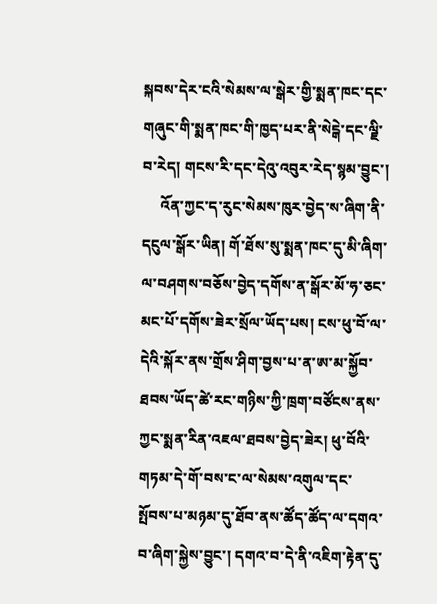སྐབས་དེར་ངའི་སེམས་ལ་སྒེར་གྱི་སྨན་ཁང་དང་གཞུང་གི་སྨན་ཁང་གི་ཁྱད་པར་ནི་སེངྒེ་དང་ལྗི་བ་རེད། གངས་རི་དང་དེའུ་འབུར་རེད་སྙམ་བྱུང་།
     འོན་ཀྱང་ད་རུང་སེམས་ཁུར་བྱེད་ས་ཞིག་ནི་དངུལ་སྒོར་ཡིན། གོ་ཐོས་སུ་སྨན་ཁང་དུ་མི་ཞིག་ལ་བཤགས་བཅོས་བྱེད་དགོས་ན་སྒོར་མོ་ཧ་ཅང་མང་པོ་དགོས་ཟེར་སྲོལ་ཡོད་པས། ངས་ཕུ་བོ་ལ་དེའི་སྐོར་ནས་གྲོས་ཤིག་བྱས་པ་ན་ཨ་མ་སྐྱོབ་ཐབས་ཡོད་ཚེ་རང་གཉིས་ཀྱི་ཁྲག་བཙོངས་ནས་ཀྱང་སྨན་རིན་འཇལ་ཐབས་བྱེད་ཟེར། ཕུ་བོའི་གཏམ་དེ་གོ་བས་ང་ལ་སེམས་འགུལ་དང་སྤོབས་པ་མཉམ་དུ་ཐོབ་ནས་ཚོད་ཚོད་ལ་དགའ་བ་ཞིག་སྐྱེས་བྱུང་། དགའ་བ་དེ་ནི་འཇིག་རྟེན་དུ་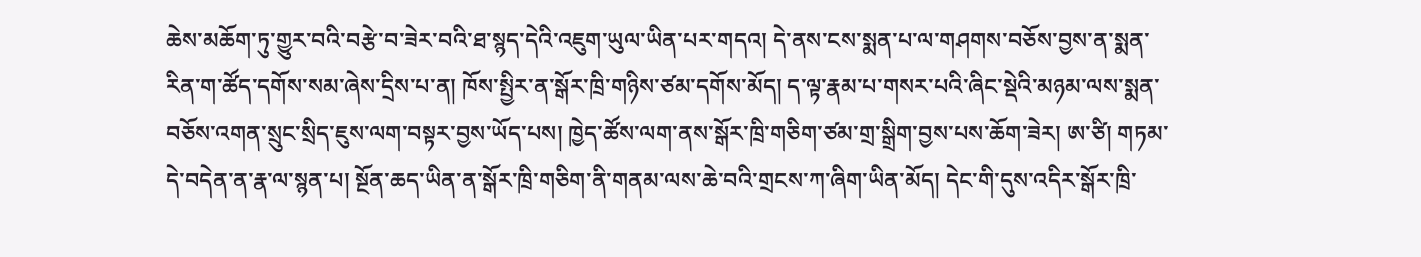ཆེས་མཆོག་ཏུ་གྱུར་བའི་བརྩེ་བ་ཟེར་བའི་ཐ་སྙད་དེའི་འཇུག་ཡུལ་ཡིན་པར་གདའ། དེ་ནས་ངས་སྨན་པ་ལ་གཤགས་བཅོས་བྱས་ན་སྨན་རིན་ག་ཚོད་དགོས་སམ་ཞེས་དྲིས་པ་ན། ཁོས་སྤྱིར་ན་སྒོར་ཁྲི་གཉིས་ཙམ་དགོས་མོད། ད་ལྟ་རྣམ་པ་གསར་པའི་ཞིང་སྡེའི་མཉམ་ལས་སྨན་བཅོས་འགན་སྲུང་སྲིད་ཇུས་ལག་བསྟར་བྱས་ཡོད་པས། ཁྱེད་ཚོས་ལག་ནས་སྒོར་ཁྲི་གཅིག་ཙམ་གྲ་སྒྲིག་བྱས་པས་ཆོག་ཟེར། ཨ་ཙི། གཏམ་དེ་བདེན་ན་རྣ་ལ་སྙན་པ། སྔོན་ཆད་ཡིན་ན་སྒོར་ཁྲི་གཅིག་ནི་གནམ་ལས་ཆེ་བའི་གྲངས་ཀ་ཞིག་ཡིན་མོད། དེང་གི་དུས་འདིར་སྒོར་ཁྲི་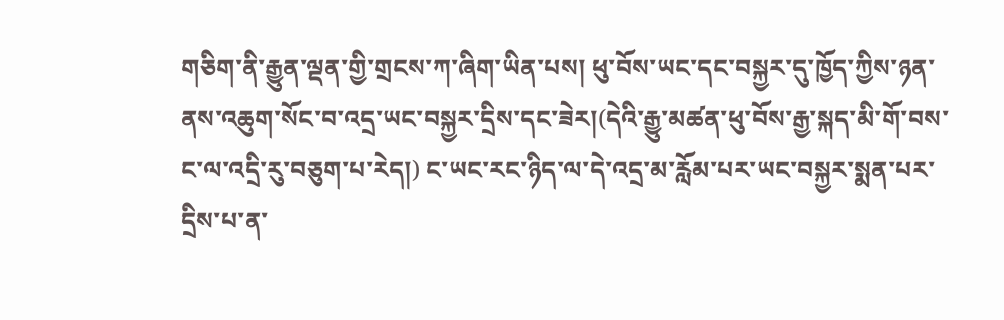གཅིག་ནི་རྒྱུན་ལྡན་གྱི་གྲངས་ཀ་ཞིག་ཡིན་པས། ཕུ་བོས་ཡང་དང་བསྐྱར་དུ་ཁྱོད་ཀྱིས་ཉན་ནས་འཆུག་སོང་བ་འདྲ་ཡང་བསྐྱར་དྲིས་དང་ཟེར།(དེའི་རྒྱུ་མཚན་ཕུ་བོས་རྒྱ་སྐད་མི་གོ་བས་ང་ལ་འདྲི་རུ་བཅུག་པ་རེད།) ང་ཡང་རང་ཉིད་ལ་དེ་འདྲ་མ་རློམ་པར་ཡང་བསྐྱར་སྨན་པར་དྲིས་པ་ན་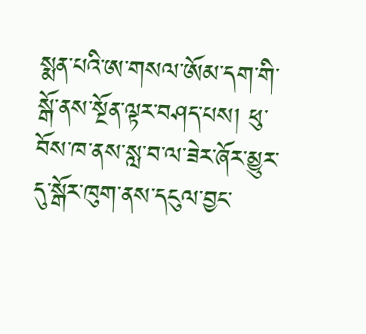སྨན་པའི་ཨ་གསལ་ཨོམ་དག་གི་སྒོ་ནས་སྔོན་ལྟར་བཤད་པས། ཕུ་བོས་ཁ་ནས་སླ་བ་ལ་ཟེར་ཞོར་མྱུར་དུ་སྒོར་ཁུག་ནས་དངུལ་བྱང་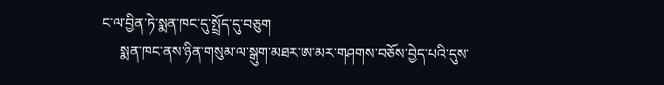ང་ལ་བྱིན་ཏེ་སྨན་ཁང་དུ་སྤྲོད་དུ་བཅུག
     སྨན་ཁང་ནས་ཉིན་གསུམ་ལ་སྒུག་མཐར་ཨ་མར་གཤགས་བཅོས་བྱེད་པའི་དུས་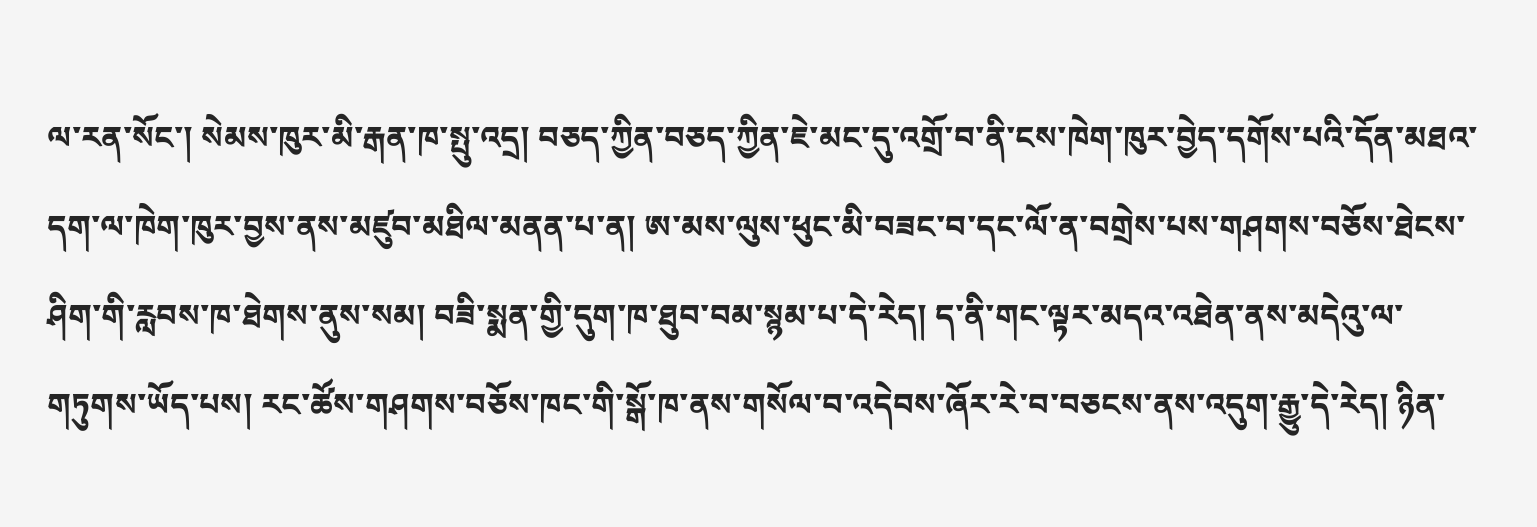ལ་རན་སོང་། སེམས་ཁུར་མི་རྒན་ཁ་སྤུ་འདྲ། བཅད་ཀྱིན་བཅད་ཀྱིན་ཇེ་མང་དུ་འགྲོ་བ་ནི་ངས་ཁེག་ཁུར་བྱེད་དགོས་པའི་དོན་མཐའ་དག་ལ་ཁེག་ཁུར་བྱས་ནས་མཛུབ་མཐིལ་མནན་པ་ན། ཨ་མས་ལུས་ཕུང་མི་བཟང་བ་དང་ལོ་ན་བགྲེས་པས་གཤགས་བཅོས་ཐེངས་ཤིག་གི་རླབས་ཁ་ཐེགས་ནུས་སམ། བཟི་སྨན་གྱི་དུག་ཁ་ཐུབ་བམ་སྙམ་པ་དེ་རེད། ད་ནི་གང་ལྟར་མདའ་འཐེན་ནས་མདེའུ་ལ་གཏུགས་ཡོད་པས། རང་ཚོས་གཤགས་བཅོས་ཁང་གི་སྒོ་ཁ་ནས་གསོལ་བ་འདེབས་ཞོར་རེ་བ་བཅངས་ནས་འདུག་རྒྱུ་དེ་རེད། ཉིན་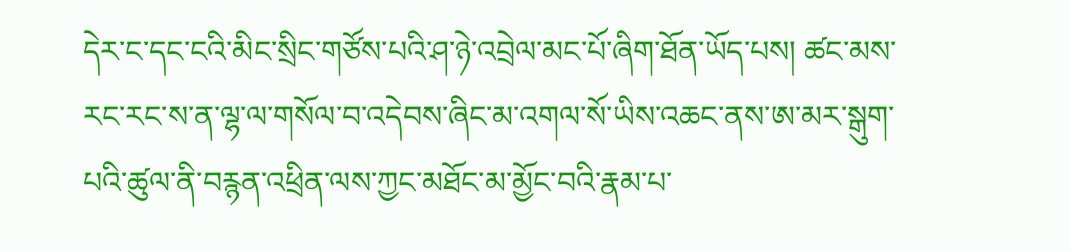དེར་ང་དང་ངའི་མིང་སྲིང་གཙོས་པའི་ཤ་ཉེ་འབྲེལ་མང་པོ་ཞིག་ཐོན་ཡོད་པས། ཚང་མས་རང་རང་ས་ན་ལྷ་ལ་གསོལ་བ་འདེབས་ཞིང་མ་འགལ་སོ་ཡིས་འཆང་ནས་ཨ་མར་སྒུག་པའི་ཚུལ་ནི་བརྙན་འཕྲིན་ལས་ཀྱང་མཐོང་མ་མྱོང་བའི་རྣམ་པ་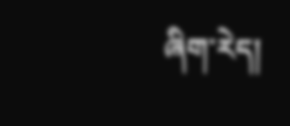ཞིག་རེད།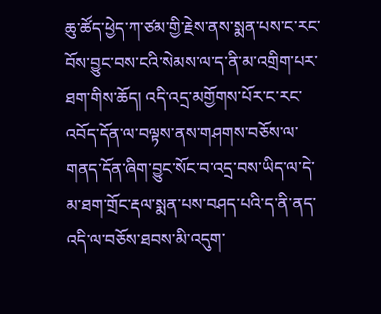ཆུ་ཚོད་ཕྱེད་ཀ་ཙམ་གྱི་རྗེས་ནས་སྨན་པས་ང་རང་བོས་བྱུང་བས་ངའི་སེམས་ལ་ད་ནི་མ་འགྲིག་པར་ཐག་གིས་ཆོད། འདི་འདྲ་མགྱོགས་པོར་ང་རང་འབོད་དོན་ལ་བལྟས་ནས་གཤགས་བཅོས་ལ་གནད་དོན་ཞིག་བྱུང་སོང་བ་འདྲ་བས་ཡིད་ལ་དེ་མ་ཐག་གྲོང་རྡལ་སྨན་པས་བཤད་པའི་ད་ནི་ནད་འདི་ལ་བཅོས་ཐབས་མི་འདུག་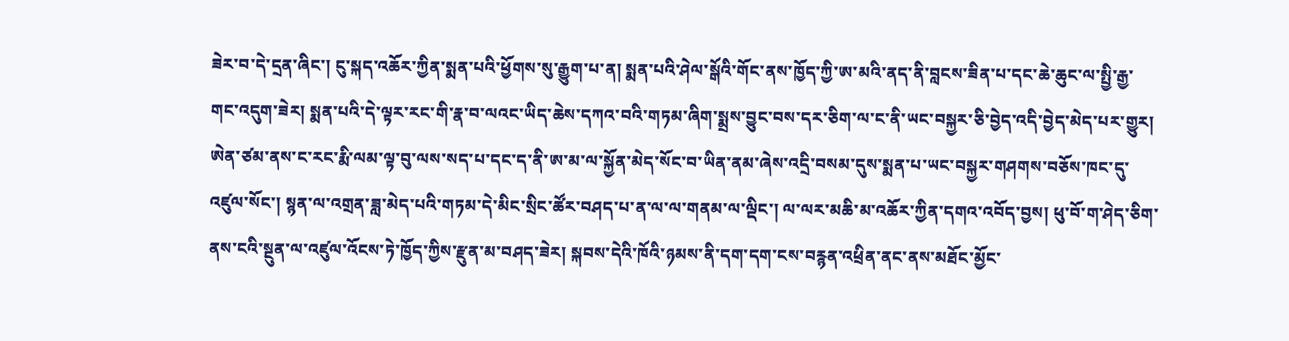ཟེར་བ་དེ་དྲན་ཞིང་། ངུ་སྐད་འཆོར་ཀྱིན་སྨན་པའི་ཕྱོགས་སུ་རྒྱུག་པ་ན། སྨན་པའི་ཤེལ་སྒོའི་གོང་ནས་ཁྱོད་ཀྱི་ཨ་མའི་ནད་ནི་བླངས་ཟིན་པ་དང་ཆེ་ཆུང་ལ་སྤྱི་རྒྱ་གང་འདུག་ཟེར། སྨན་པའི་དེ་ལྟར་རང་གི་རྣ་བ་ལའང་ཡིད་ཆེས་དཀའ་བའི་གཏམ་ཞིག་སྨྲས་བྱུང་བས་དར་ཅིག་ལ་ང་ནི་ཡང་བསྐྱར་ཅི་བྱེད་འདི་བྱེད་མེད་པར་གྱུར། ཨེན་ཙམ་ནས་ང་རང་རྨི་ལམ་ལྟ་བུ་ལས་སད་པ་དང་ད་ནི་ཨ་མ་ལ་སྐྱོན་མེད་སོང་བ་ཡིན་ནམ་ཞེས་འདྲི་བསམ་དུས་སྨན་པ་ཡང་བསྐྱར་གཤགས་བཅོས་ཁང་དུ་འཛུལ་སོང་། སྙན་ལ་འགྲན་ཟླ་མེད་པའི་གཏམ་དེ་མིང་སྲིང་ཚོར་བཤད་པ་ན་ལ་ལ་གནམ་ལ་ལྡིང་། ལ་ལར་མཆི་མ་འཆོར་ཀྱིན་དགའ་འབོད་བྱས། ཕུ་བོ་ག་ཤེད་ཅིག་ནས་ངའི་སྔུན་ལ་འཛུལ་འོངས་ཏེ་ཁྱོད་ཀྱིས་རྫུན་མ་བཤད་ཟེར། སྐབས་དེའི་ཁོའི་ཉམས་ནི་དག་དག་ངས་བརྙན་འཕྲིན་ནང་ནས་མཐོང་མྱོང་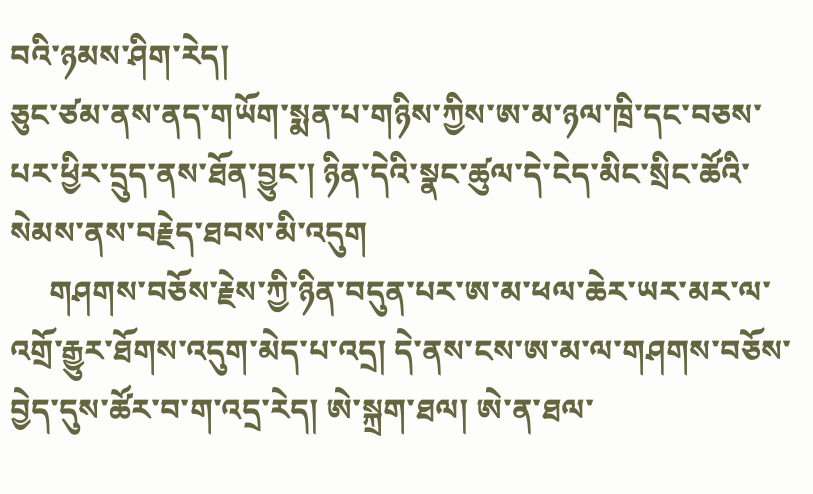བའི་ཉམས་ཤིག་རེད།
ཅུང་ཙམ་ནས་ནད་གཡོག་སྨན་པ་གཉིས་ཀྱིས་ཨ་མ་ཉལ་ཁྲི་དང་བཅས་པར་ཕྱིར་དྲུད་ནས་ཐོན་བྱུང་། ཉིན་དེའི་སྣང་ཚུལ་དེ་ངེད་མིང་སྲིང་ཚོའི་སེམས་ནས་བརྗེད་ཐབས་མི་འདུག
     གཤགས་བཅོས་རྗེས་ཀྱི་ཉིན་བདུན་པར་ཨ་མ་ཕལ་ཆེར་ཡར་མར་ལ་འགྲོ་རྒྱུར་ཐོགས་འདུག་མེད་པ་འདྲ། དེ་ནས་ངས་ཨ་མ་ལ་གཤགས་བཅོས་བྱེད་དུས་ཚོར་བ་ག་འདྲ་རེད། ཨེ་སྐྲག་ཐལ། ཨེ་ན་ཐལ་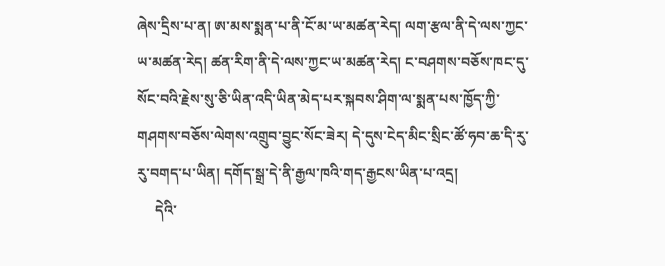ཞེས་དྲིས་པ་ན། ཨ་མས་སྨན་པ་ནི་ངོ་མ་ཡ་མཚན་རེད། ལག་རྩལ་ནི་དེ་ལས་ཀྱང་ཡ་མཚན་རེད། ཚན་རིག་ནི་དེ་ལས་ཀྱང་ཡ་མཚན་རེད། ང་བཤགས་བཅོས་ཁང་དུ་སོང་བའི་རྗེས་སུ་ཅི་ཡིན་འདི་ཡིན་མེད་པར་སྐབས་ཤིག་ལ་སྨན་པས་ཁྱོད་ཀྱི་གཤགས་བཅོས་ལེགས་འགྲུབ་བྱུང་སོང་ཟེར། དེ་དུས་ངེད་མིང་སྲིང་ཚོ་ཧབ་ཆ་དི་རུ་རུ་བགད་པ་ཡིན། དགོད་སྒྲ་དེ་ནི་རྒྱལ་ཁའི་གད་རྒྱངས་ཡིན་པ་འདྲ།
     དེའི་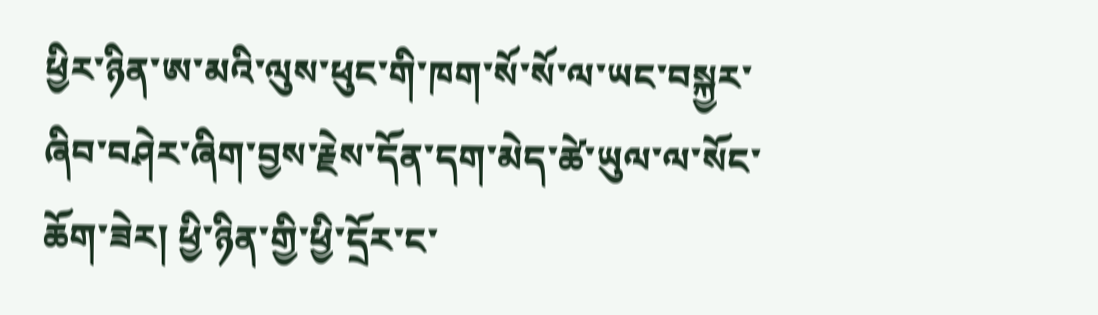ཕྱིར་ཉིན་ཨ་མའི་ལུས་ཕུང་གི་ཁག་སོ་སོ་ལ་ཡང་བསྐྱར་ཞིབ་བཤེར་ཞིག་བྱས་རྗེས་དོན་དག་མེད་ཚེ་ཡུལ་ལ་སོང་ཆོག་ཟེར། ཕྱི་ཉིན་གྱི་ཕྱི་དྲོར་ང་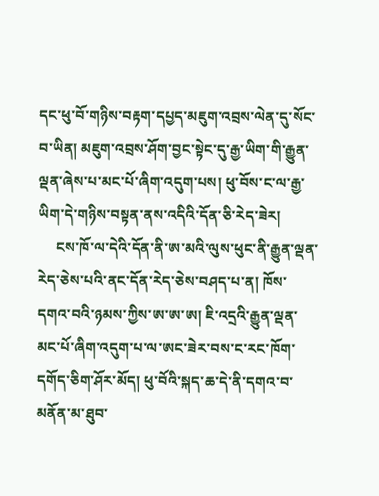དང་ཕུ་བོ་གཉིས་བརྟག་དཔྱད་མཇུག་འབྲས་ལེན་དུ་སོང་བ་ཡིན། མཇུག་འབྲས་ཤོག་བྱང་སྟེང་དུ་རྒྱ་ཡིག་གི་རྒྱུན་ལྡན་ཞེས་པ་མང་པོ་ཞིག་འདུག་པས། ཕུ་བོས་ང་ལ་རྒྱ་ཡིག་དེ་གཉིས་བསྟན་ནས་འདིའི་དོན་ཅི་རེད་ཟེར།
     ངས་ཁོ་ལ་དེའི་དོན་ནི་ཨ་མའི་ལུས་ཕུང་ནི་རྒྱུན་ལྡན་རེད་ཅེས་པའི་ནང་དོན་རེད་ཅེས་བཤད་པ་ན། ཁོས་དགའ་བའི་ཉམས་ཀྱིས་ཨ་ཨ་ཨ། ཇི་འདྲའི་རྒྱུན་ལྡན་མང་པོ་ཞིག་འདུག་པ་ལ་ཨང་ཟེར་བས་ང་རང་ཁོག་དགོད་ཅིག་ཤོར་མོད། ཕུ་བོའི་སྐད་ཆ་དེ་ནི་དགའ་བ་མནོན་མ་ཐུབ་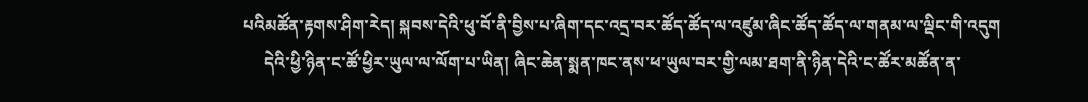པའིམཚོན་རྟགས་ཤིག་རེད། སྐབས་དེའི་ཕུ་བོ་ནི་བྱིས་པ་ཞིག་དང་འདྲ་བར་ཚོད་ཚོད་ལ་འཛུམ་ཞིང་ཚོད་ཚོད་ལ་གནམ་ལ་ལྡིང་གི་འདུག
     དེའི་ཕྱི་ཉིན་ང་ཚོ་ཕྱིར་ཡུལ་ལ་ལོག་པ་ཡིན། ཞིང་ཆེན་སྨན་ཁང་ནས་ཕ་ཡུལ་བར་གྱི་ལམ་ཐག་ནི་ཉིན་དེའི་ང་ཚོར་མཚོན་ན་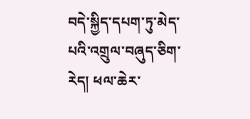བདེ་སྐྱིད་དཔག་ཏུ་མེད་པའི་འགྲུལ་བཞུད་ཅིག་རེད། ཕལ་ཆེར་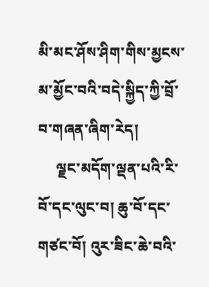མི་མང་ཤོས་ཤིག་གིས་མྱངས་མ་མྱོང་བའི་བདེ་སྐྱིད་ཀྱི་བྲོ་བ་གཞན་ཞིག་རེད།
     ལྗང་མདོག་ལྡན་པའི་རི་བོ་དང་ལུང་བ། ཆུ་བོ་དང་གཙང་བོ། འུར་ཟིང་ཆེ་བའི་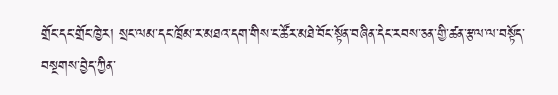གྲོང་དང་གྲོང་ཁྱེར། སྲང་ལམ་དང་ཁྲོམ་ར་མཐའ་དག་གིས་ང་ཚོར་མཐེ་བོང་སྟོན་བཞིན་དེང་རབས་ཅན་གྱི་ཚན་རྩལ་ལ་བསྟོད་བསྔགས་བྱེད་ཀྱིན་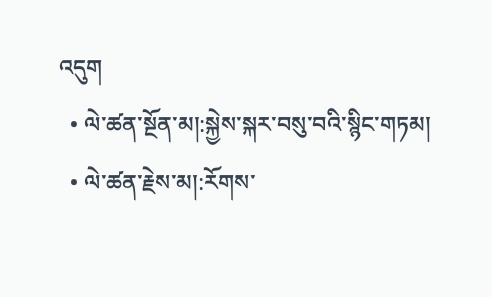འདུག
  • ལེ་ཚན་སྔོན་མ།:སྐྱེས་སྐར་བསུ་བའི་སྙིང་གཏམ།
  • ལེ་ཚན་རྗེས་མ།:རོགས་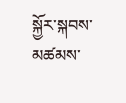སྐྱོར་སྐབས་མཚམས་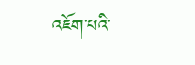འཇོག་པའི་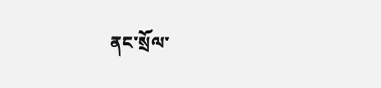ནང་སྲོལ་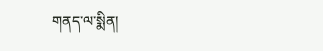གནད་ལ་སྨིན།